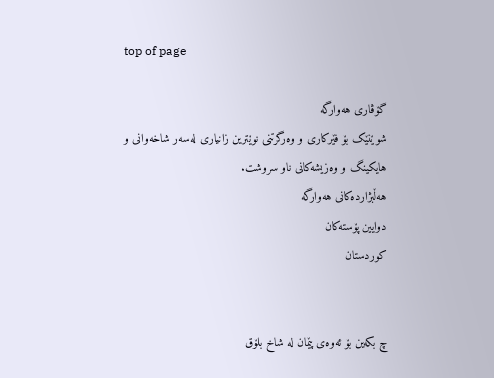top of page

گۆڤاری هەوارگە
شوێنێک بۆ فێرکاری و وەرگرتنی نوێترین زانیاری لەسەر شاخەوانی و هایکینگ و وەزیشەکانی ناو سروشت.
هەڵبژاردەکانی هەوارگە
دوایین پۆستەکان
کوردستان


چ بکەین بۆ ئەوەی پێمان لە شاخ بلۆق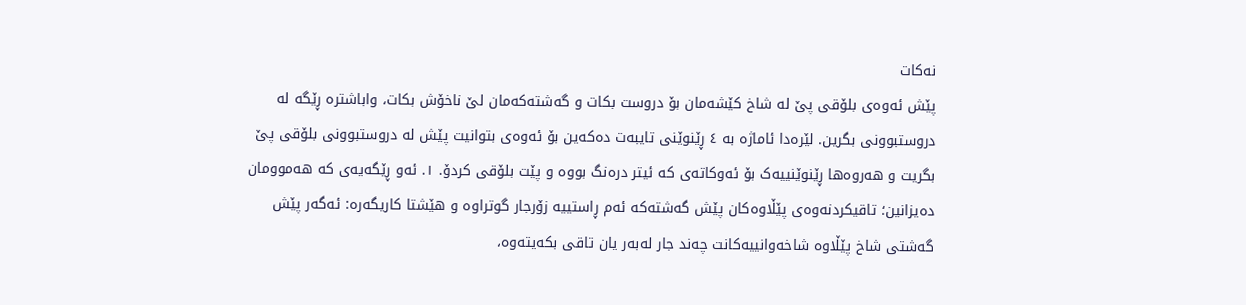نەکات
پێش ئەوەی بلۆقی پێ لە شاخ کێشەمان بۆ دروست بکات و گەشتەکەمان لێ ناخۆش بکات، واباشترە ڕێگە لە دروستبوونی بگرین. لێرەدا ئاماژە بە ٤ ڕێنوێنی تایبەت دەکەین بۆ ئەوەی بتوانیت پێش لە دروستبوونی بلۆقی پێ بگریت و هەروەها ڕێنوێنییەک بۆ ئەوکاتەی کە ئیتر درەنگ بووە و پێت بلۆقی کردۆ. ١. ئەو ڕێگەیەی کە هەموومان دەیزانین؛ تاقیکردنەوەی پێڵاوەکان پێش گەشتەکە ئەم ڕاستییە زۆرجار گوتراوە و هێشتا کاریگەرە: ئەگەر پێش گەشتی شاخ پێڵاوە شاخەوانییەکانت چەند جار لەبەر یان تاقی بکەیتەوە،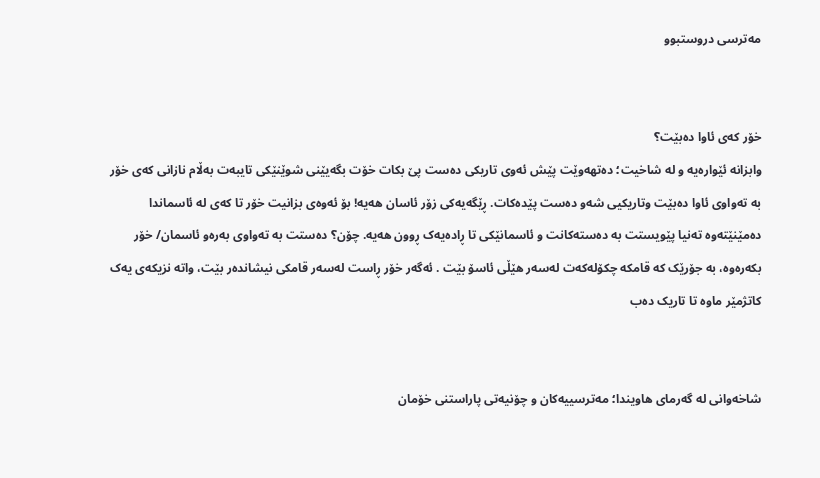مەترسی دروستبوو


خۆر کەی ئاوا دەبێت؟
وابزانە ئێوارەیە و لە شاخیت؛ دەتهەوێت پێش ئەوی تاریکی دەست پێ بکات خۆت بگەیێنی شوێنێکی تایبەت بەڵام نازانی کەی خۆر بە تەواوی ئاوا دەبێت وتاریکیی شەو دەست پێدەکات. ڕێگەیەکی زۆر ئاسان هەیە! بۆ ئەوەی بزانیت خۆر تا کەی لە ئاسماندا دەمێنێتەوە تەنیا پێویستت بە دەستەکانت و ئاسمانێکی تا ڕادەیەک ڕوون هەیە. چۆن؟ دەستت بە تەواوی بەرەو ئاسمان/ خۆر بکەرەوە، بە جۆرێک کە قامکە چکۆلەکەت لەسەر هێڵی ئاسۆ بێت . ئەگەر خۆر ڕاست لەسەر قامکی نیشاندەر بێت، واتە نزیکەی یەک کاتژمێر ماوە تا تاریک دەب


شاخەوانی لە گەرمای هاویندا؛ مەترسییەکان و چۆنیەتی پاراستنی خۆمان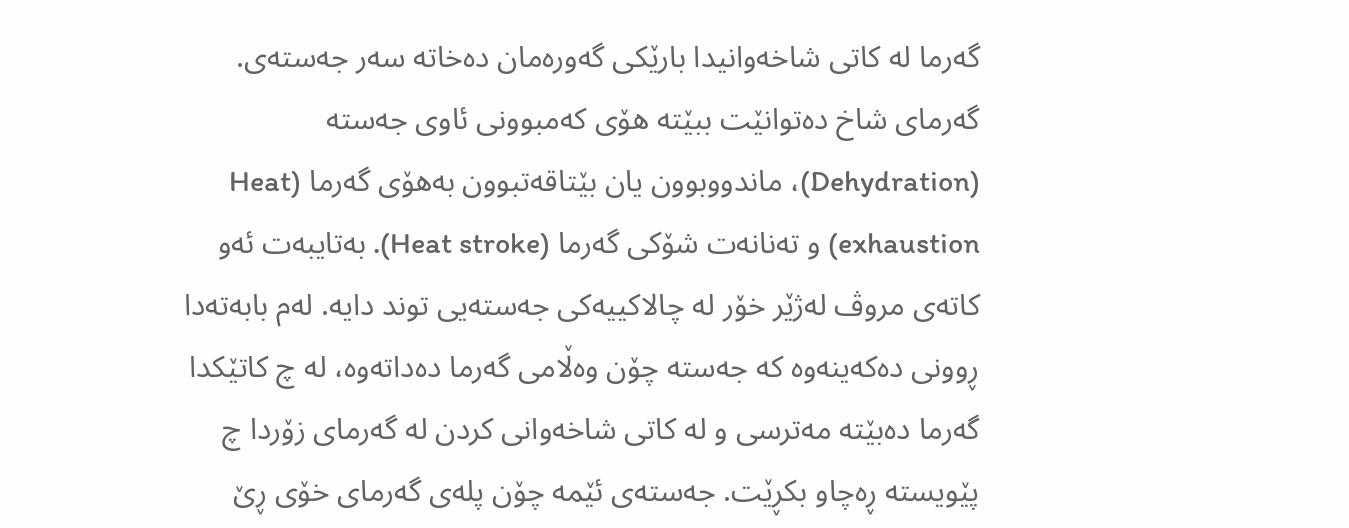گەرما لە کاتی شاخەوانیدا بارێکی گەورەمان دەخاتە سەر جەستەی. گەرمای شاخ دەتوانێت ببێتە هۆی کەمبوونی ئاوی جەستە (Dehydration)، ماندووبوون یان بێتاقەتبوون بەهۆی گەرما (Heat exhaustion) و تەنانەت شۆکی گەرما (Heat stroke). بەتایبەت ئەو کاتەی مروڤ لەژێر خۆر لە چالاکییەکی جەستەیی توند دایە. لەم بابەتەدا ڕوونی دەکەینەوە کە جەستە چۆن وەڵامی گەرما دەداتەوە، لە چ کاتێکدا گەرما دەبێتە مەترسی و لە کاتی شاخەوانی کردن لە گەرمای زۆردا چ پێویستە ڕەچاو بکڕێت. جەستەی ئێمە چۆن پلەی گەرمای خۆی ڕێ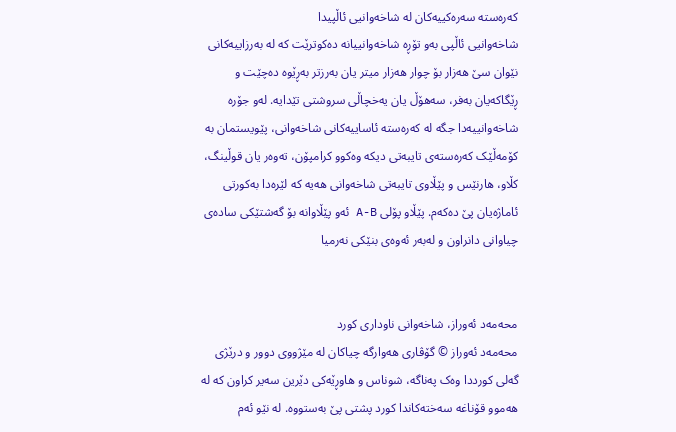کەرەستە سەرەکییەکان لە شاخەوانیی ئاڵپیدا
شاخەوانیی ئاڵپی بەو تۆڕە شاخەوانییانە دەکوترێت کە لە بەرزاییەکانی نێوان سێ هەزار بۆ چوار هەزار میتر یان بەرزتر بەڕێوە دەچێت و ڕێگاکەیان بەفر، سەهۆڵ یان یەخچاڵی سروشتی تێدایە. لەو جۆرە شاخەوانییەدا جگە لە کەرەستە ئاساییەکانی شاخەوانی، پێویستمان بە کۆمەڵێک کەرەستەی تایبەتی دیکە وەکوو کرامپۆن، تەوەر یان قوڵینگ، کڵاو، هارنێس و پێڵاوی تایبەتی شاخەوانی هەیە کە لێرەدا بەکورتی ئاماژەیان پێ دەکەم. پێڵاو پۆلی A-B ئەو پێڵاوانە بۆ گەشتێکی سادەی چیاوانی دانراون و لەبەر ئەوەی بنێکی نەرمیا


محەمەد ئەوراز، شاخەوانی ناوداری کورد
محەمەد ئەوراز © گۆڤاری هەوارگە چیاکان لە مێژووی دوور و درێژی گەلی کورددا وەک پەناگە، شوناس و هاوڕێەکی دێرین سەیر کراون کە لە هەموو قۆناغە سەختەکاندا کورد پشتی پێ بەستووە. لە نێو ئەم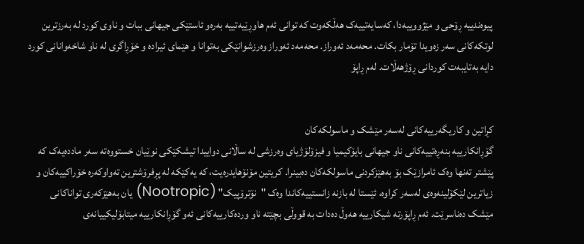پیوەندییە ڕۆحی و مێژووییەدا، کەسایەتییەک هەڵکەوت کە توانی ئەم هاوڕێیەتییە بەرەو ئاستێکی جیهانی ببات و ناوی کورد لە بەرزترین لوتکەکانی سەر زەویدا تۆمار بکات. محەمەد ئەوراز. محەمەد ئەوراز وەرزشوانێکی بەتوانا و هێمای ئیرادە و خۆڕاگری لە ناو شاخەوانانی کورد دایە بەتایبەت کوردانی ڕۆژهەڵات. لەم ڕاپۆ


کڕاتین و کاریگەرییەکانی لەسەر مێشک و ماسولکەکان
گۆڕانکارییە بنەڕەتییەکانی ناو جیهانی بایۆکیمیا و فیزۆلۆژیای وەرزشی لە ساڵانی دواییدا تیشکێکی نوێیان خستووەتە سەر ماددەیەک کە پێشتر تەنها وەک ئامرازێک بۆ بەهێزکردنی ماسولکەکان دەبینرا. کریتین مۆنۆهایدرەیت، کە یەکێکە لە پڕفرۆشترین تەواوکەرە خۆراکییەکان و زیاترین لێکۆلینەوەی لەسەر کراوە، ئێستا لە بازنە زانستییەکاندا وەک "نۆترۆپیک" (Nootropic) یان بەهێزکەری تواناکانی مێشک دەناسرێت. ئەم ڕاپۆرتە شیکارییە هەوڵ دەدات بە قووڵی بچێتە ناو وردەکارییەکانی ئەو گۆڕانکارییە میتابۆلیکییانەی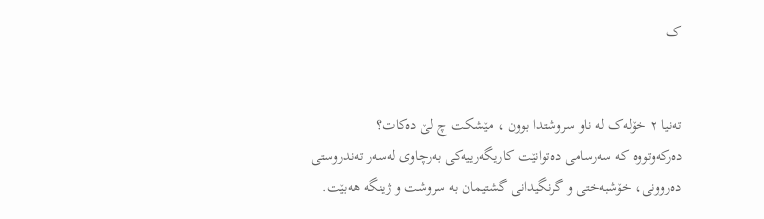ک


تەنیا ٢ خۆلەک لە ناو سروشتدا بوون ، مێشکت چ لێ دەکات؟
دەرکەوتووە کە سەرسامی دەتوانێت کاریگەرییەکی بەرچاوی لەسەر تەندروستی دەروونی، خۆشبەختی و گرنگیدانی گشتیمان بە سروشت و ژینگە هەبێت.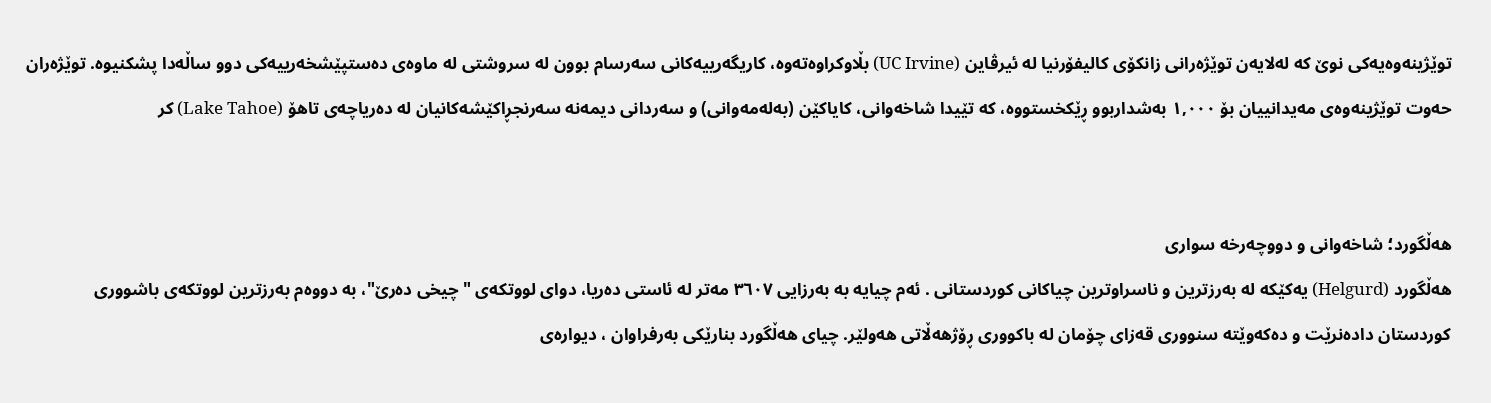توێژینەوەیەکی نوێ کە لەلایەن توێژەرانی زانکۆی کالیفۆرنیا لە ئیرڤاین (UC Irvine) بڵاوکراوەتەوە، کاریگەرییەکانی سەرسام بوون لە سروشتی لە ماوەی دەستپێشخەرییەکی دوو ساڵەدا پشکنیوە. توێژەران حەوت توێژینەوەی مەیدانییان بۆ ١,٠٠٠ بەشداربوو ڕێکخستووە، کە تێیدا شاخەوانی، کایاکێن (بەلەمەوانی) و سەردانی دیمەنە سەرنجڕاکێشەکانیان لە دەریاچەی تاهۆ (Lake Tahoe) کر


هەڵگورد؛ شاخەوانی و دووچەرخە سواری
هەڵگورد (Helgurd) یەکێکە لە بەرزترین و ناسراوترین چیاکانی کوردستانی . ئەم چیایە بە بەرزایی ۳٦۰۷ مەتر لە ئاستی دەریا، دوای لووتکەی "چیخی دەرێ"، بە دووەم بەرزترین لووتکەی باشووری کوردستان دادەنرێت و دەکەوێتە سنووری قەزای چۆمان لە باکووری ڕۆژهەڵاتی هەولێر. چیای هەڵگورد بنارێکی بەرفراوان ، دیوارەی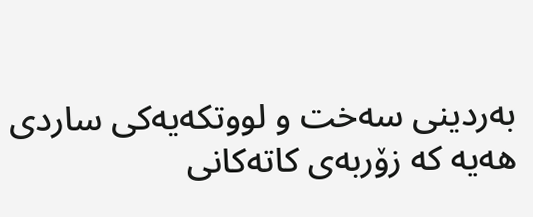بەردینی سەخت و لووتکەیەکی ساردی هەیە کە زۆربەی کاتەکانی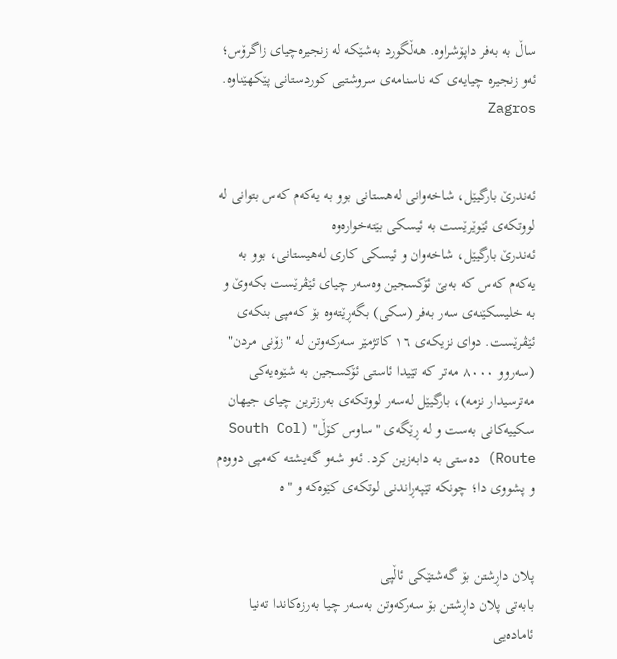ساڵ بە بەفر داپۆشراوە. هەڵگورد بەشێکە لە زنجیرەچیای زاگرۆس؛ ئەو زنجیرە چیایەی کە ناسنامەی سروشتیی کوردستانی پێکهێناوە. Zagros


ئەندرێ بارگیێل، شاخەوانی لەهستانی بوو بە یەکەم کەس بتوانی لە لووتکەی ئێوێرێست بە ئیسکی بێتەخوارەوە
ئەندرێ بارگیێل، شاخەوان و ئیسکی کاری لەهیستانی، بوو بە یەکەم کەس کە بەبێ ئۆکسجین وەسەر چیای ئێڤرێست بکەوێ و بە خلیسکێنەی سەر بەفر (سکی) بگەڕێتەوە بۆ کەمپی بنکەی ئێڤرێست. دوای نزیکەی ١٦ کاتژمێر سەرکەوتن لە "زۆنی مردن" (سەروو ٨٠٠٠ مەتر کە تێیدا ئاستی ئۆکسجین بە شێوەیەکی مەترسیدار نزمە)، بارگیێل لەسەر لووتکەی بەرزترین چیای جیهان سکییەکانی بەست و لە ڕێگەی "ساوس کۆڵ" (South Col Route) دەستی بە دابەزین کرد. ئەو شەو گەیشتە کەمپی دووەم و پشووی دا؛ چونکە تێپەڕاندنی لوتکەی کێوەکە و "ه


پلان داڕشتن بۆ گەشتێکی ئاڵپی
بابەتی پلان داڕشتن بۆ سەرکەوتن بەسەر چیا بەرزەکاندا تەنیا ئامادەیی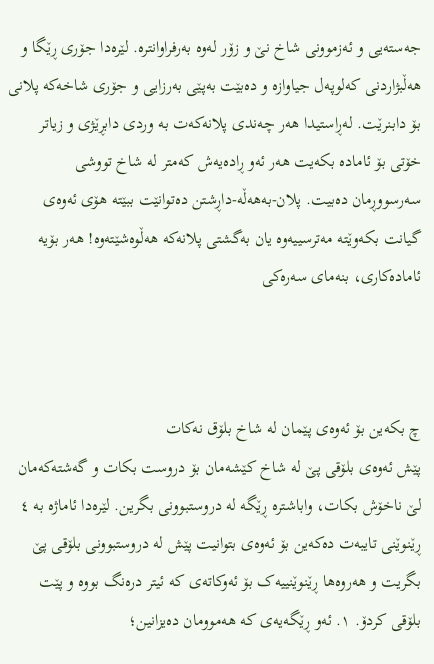جەستەیی و ئەزموونی شاخ نێ و زۆر لەوە بەرفراوانترە. لێرەدا جۆری ڕێگا و هەڵبژاردنی کەلوپەل جیاوازە و دەبێت بەپێی بەرزایی و جۆری شاخەکە پلانی بۆ دابنرێت. لەڕاستیدا هەر چەندی پلانەکەت بە وردی دابڕێژی و زیاتر خۆتی بۆ ئامادە بکەیت هەر ئەو ڕادەیەش کەمتر لە شاخ تووشی سەرسووڕمان دەبیت. پلان-بەهەڵە-داڕشتن دەتوانێت ببێتە هۆی ئەوەی گیانت بکەوێتە مەترسییەوە یان بەگشتی پلانەکە هەڵوەشێتەوە! هەر بۆیە ئامادەکاری، بنەمای سەرەکی



چ بکەین بۆ ئەوەی پێمان لە شاخ بلۆق نەکات
پێش ئەوەی بلۆقی پێ لە شاخ کێشەمان بۆ دروست بکات و گەشتەکەمان لێ ناخۆش بکات، واباشترە ڕێگە لە دروستبوونی بگرین. لێرەدا ئاماژە بە ٤ ڕێنوێنی تایبەت دەکەین بۆ ئەوەی بتوانیت پێش لە دروستبوونی بلۆقی پێ بگریت و هەروەها ڕێنوێنییەک بۆ ئەوکاتەی کە ئیتر درەنگ بووە و پێت بلۆقی کردۆ. ١. ئەو ڕێگەیەی کە هەموومان دەیزانین؛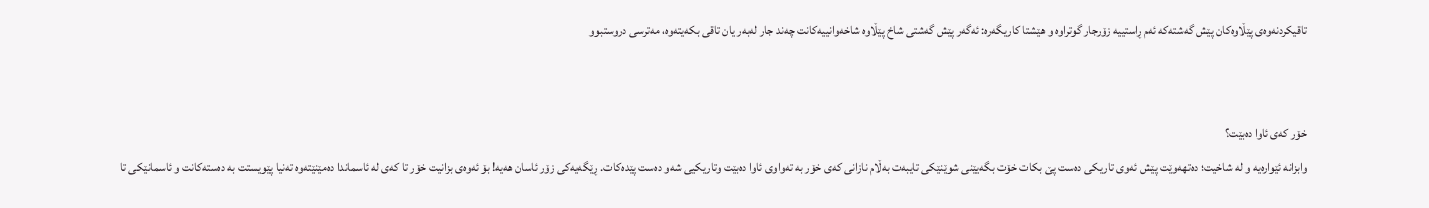تاقیکردنەوەی پێڵاوەکان پێش گەشتەکە ئەم ڕاستییە زۆرجار گوتراوە و هێشتا کاریگەرە: ئەگەر پێش گەشتی شاخ پێڵاوە شاخەوانییەکانت چەند جار لەبەر یان تاقی بکەیتەوە، مەترسی دروستبوو


خۆر کەی ئاوا دەبێت؟
وابزانە ئێوارەیە و لە شاخیت؛ دەتهەوێت پێش ئەوی تاریکی دەست پێ بکات خۆت بگەیێنی شوێنێکی تایبەت بەڵام نازانی کەی خۆر بە تەواوی ئاوا دەبێت وتاریکیی شەو دەست پێدەکات. ڕێگەیەکی زۆر ئاسان هەیە! بۆ ئەوەی بزانیت خۆر تا کەی لە ئاسماندا دەمێنێتەوە تەنیا پێویستت بە دەستەکانت و ئاسمانێکی تا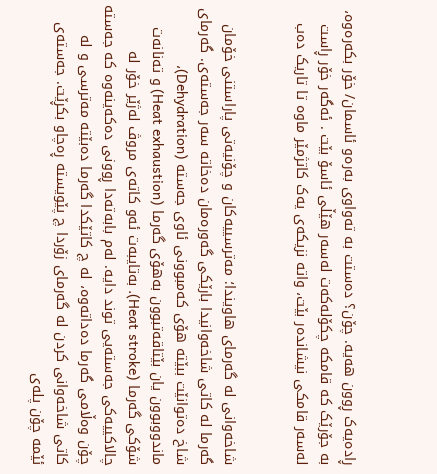ڕادەیەک ڕوون هەیە. چۆن؟ دەستت بە تەواوی بەرەو ئاسمان/ خۆر بکەرەوە، بە جۆرێک کە قامکە چکۆلەکەت لەسەر هێڵی ئاسۆ بێت . ئەگەر خۆر ڕاست لەسەر قامکی نیشاندەر بێت، واتە نزیکەی یەک کاتژمێر ماوە تا تاریک دەب


شاخەوانی لە گەرمای هاویندا؛ مەترسییەکان و چۆنیەتی پاراستنی خۆمان
گەرما لە کاتی شاخەوانیدا بارێکی گەورەمان دەخاتە سەر جەستەی. گەرمای شاخ دەتوانێت ببێتە هۆی کەمبوونی ئاوی جەستە (Dehydration)، ماندووبوون یان بێتاقەتبوون بەهۆی گەرما (Heat exhaustion) و تەنانەت شۆکی گەرما (Heat stroke). بەتایبەت ئەو کاتەی مروڤ لەژێر خۆر لە چالاکییەکی جەستەیی توند دایە. لەم بابەتەدا ڕوونی دەکەینەوە کە جەستە چۆن وەڵامی گەرما دەداتەوە، لە چ کاتێکدا گەرما دەبێتە مەترسی و لە کاتی شاخەوانی کردن لە گەرمای زۆردا چ پێویستە ڕەچاو بکڕێت. جەستەی ئێمە چۆن پلەی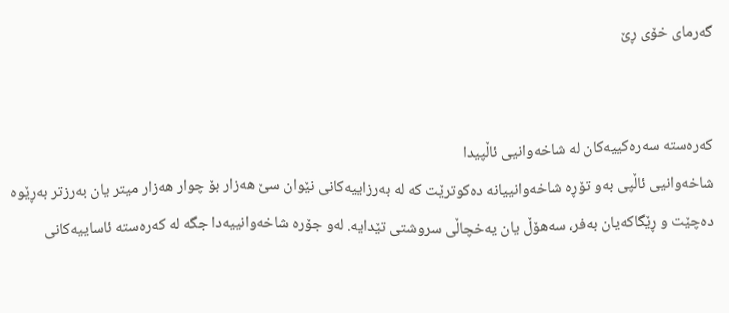گەرمای خۆی ڕێ


کەرەستە سەرەکییەکان لە شاخەوانیی ئاڵپیدا
شاخەوانیی ئاڵپی بەو تۆڕە شاخەوانییانە دەکوترێت کە لە بەرزاییەکانی نێوان سێ هەزار بۆ چوار هەزار میتر یان بەرزتر بەڕێوە دەچێت و ڕێگاکەیان بەفر، سەهۆڵ یان یەخچاڵی سروشتی تێدایە. لەو جۆرە شاخەوانییەدا جگە لە کەرەستە ئاساییەکانی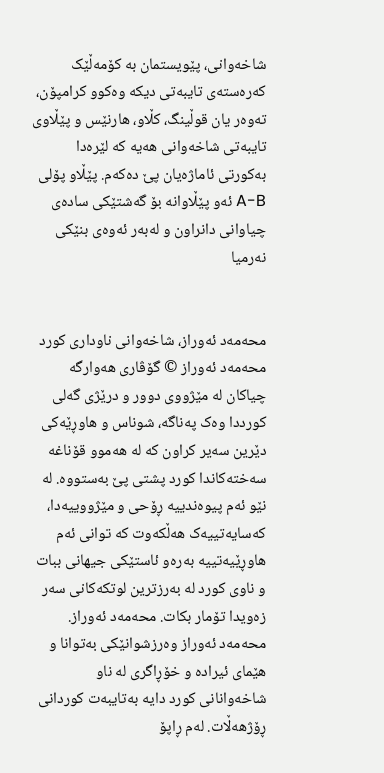شاخەوانی، پێویستمان بە کۆمەڵێک کەرەستەی تایبەتی دیکە وەکوو کرامپۆن، تەوەر یان قوڵینگ، کڵاو، هارنێس و پێڵاوی تایبەتی شاخەوانی هەیە کە لێرەدا بەکورتی ئاماژەیان پێ دەکەم. پێڵاو پۆلی A-B ئەو پێڵاوانە بۆ گەشتێکی سادەی چیاوانی دانراون و لەبەر ئەوەی بنێکی نەرمیا


محەمەد ئەوراز، شاخەوانی ناوداری کورد
محەمەد ئەوراز © گۆڤاری هەوارگە چیاکان لە مێژووی دوور و درێژی گەلی کورددا وەک پەناگە، شوناس و هاوڕێەکی دێرین سەیر کراون کە لە هەموو قۆناغە سەختەکاندا کورد پشتی پێ بەستووە. لە نێو ئەم پیوەندییە ڕۆحی و مێژووییەدا، کەسایەتییەک هەڵکەوت کە توانی ئەم هاوڕێیەتییە بەرەو ئاستێکی جیهانی ببات و ناوی کورد لە بەرزترین لوتکەکانی سەر زەویدا تۆمار بکات. محەمەد ئەوراز. محەمەد ئەوراز وەرزشوانێکی بەتوانا و هێمای ئیرادە و خۆڕاگری لە ناو شاخەوانانی کورد دایە بەتایبەت کوردانی ڕۆژهەڵات. لەم ڕاپۆ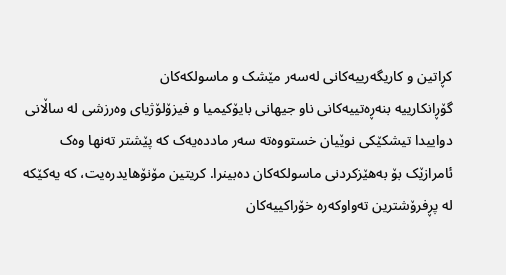کڕاتین و کاریگەرییەکانی لەسەر مێشک و ماسولکەکان
گۆڕانکارییە بنەڕەتییەکانی ناو جیهانی بایۆکیمیا و فیزۆلۆژیای وەرزشی لە ساڵانی دواییدا تیشکێکی نوێیان خستووەتە سەر ماددەیەک کە پێشتر تەنها وەک ئامرازێک بۆ بەهێزکردنی ماسولکەکان دەبینرا. کریتین مۆنۆهایدرەیت، کە یەکێکە لە پڕفرۆشترین تەواوکەرە خۆراکییەکان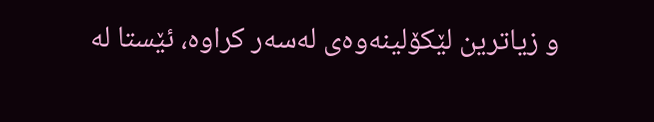و زیاترین لێکۆلینەوەی لەسەر کراوە، ئێستا لە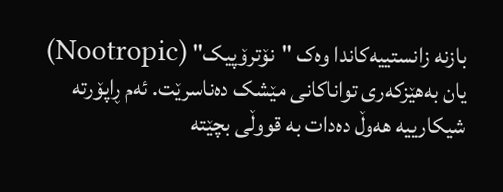بازنە زانستییەکاندا وەک "نۆترۆپیک" (Nootropic) یان بەهێزکەری تواناکانی مێشک دەناسرێت. ئەم ڕاپۆرتە شیکارییە هەوڵ دەدات بە قووڵی بچێتە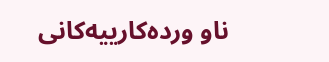ناو وردەکارییەکانی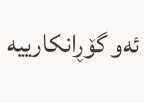ئەو گۆڕانکارییە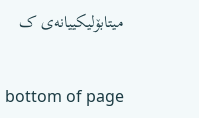میتابۆلیکییانەی ک


bottom of page